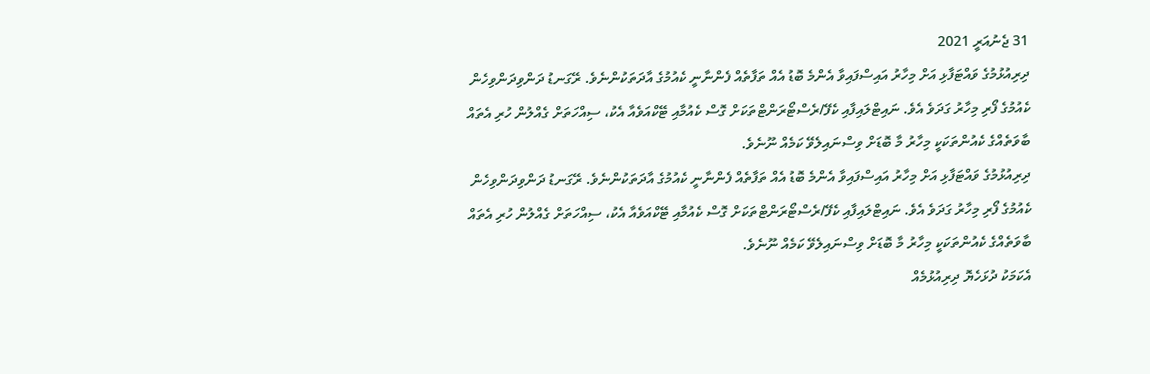31 ޖެނުއަރީ 2021
ދިރިއުޅުމުގެ ވައްޓަފާޅި އަށް މިހާރު އައިސްފައިވާ އެންމެ ބޮޑު އެއް ތަފާތެއް ފެންނާނީ ކެއުމުގެ އާދަތަކުންނެވެ. ރޭގަނޑު ދަންވިދަންވިހެން ކެއުމުގެ ފޯރި މިހާރު ގަދަވެ އެވެ. ނައިޓްލައިފާއި ކެފޭ/ރެސްޓޯރަންޓްތަކަށް ގޮސް ކެއުމާއި ޓޭކްއަވެއާ އެކު، ސިއްހަތަށް ގެއްލުން ހުރި އެތައް ބާވަތެއްގެ ކެއުންތަކަކީ މިހާރު މާ ބޮޑަށް ވިސްނައިލެވޭ ކަމެއް ނޫނެވެ.
ދިރިއުޅުމުގެ ވައްޓަފާޅި އަށް މިހާރު އައިސްފައިވާ އެންމެ ބޮޑު އެއް ތަފާތެއް ފެންނާނީ ކެއުމުގެ އާދަތަކުންނެވެ. ރޭގަނޑު ދަންވިދަންވިހެން ކެއުމުގެ ފޯރި މިހާރު ގަދަވެ އެވެ. ނައިޓްލައިފާއި ކެފޭ/ރެސްޓޯރަންޓްތަކަށް ގޮސް ކެއުމާއި ޓޭކްއަވެއާ އެކު، ސިއްހަތަށް ގެއްލުން ހުރި އެތައް ބާވަތެއްގެ ކެއުންތަކަކީ މިހާރު މާ ބޮޑަށް ވިސްނައިލެވޭ ކަމެއް ނޫނެވެ.
އެކަމަކު ދުޅަހެޔޮ ދިރިއުޅުމެއް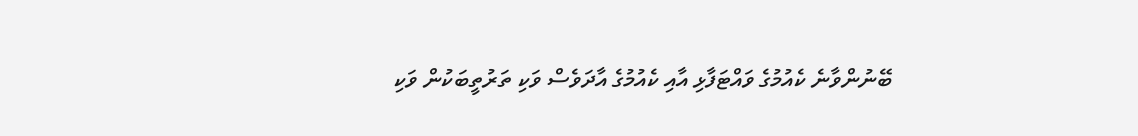ބޭނުންވާނެ ކެއުމުގެ ވައްޓަފާޅި އާއި ކެއުމުގެ އާދަވެސް ވަކި ތަރުތީބަކުން ވަކި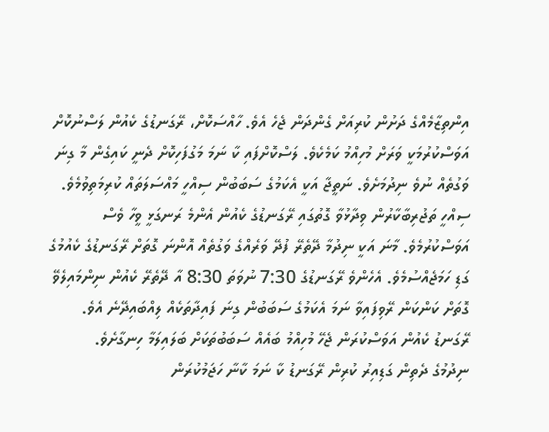އިންތިޒާމެއްގެ ދަށުން ކުރިއަށް ގެންދަން ޖެހެ އެވެ. ހާއްސަކޮށް، ރޭގަނޑުގެ ކެއުން ލަސްނުކޮށް އަވަސްކުރުމަކީ ވަރަށް މުހިއްމު ކަމެކެވެ. ލަސްކޮށްފައި ކާ ނަމަ މަގުފަހިކޮށް ދެނީ ކައިގެން މާ ގިނަ ވަގުތެއް ނުވެ ނިދުމަށެވެ. ނަތީޖާ އަކީ އެކަމުގެ ސަބަބުން ސިއްހީ މައްސަލަތައް ކުރިމަތިވުމެވެ.
ސިއްހީ ތަޖުރިބާކާރުން ވިދާޅުވާ ގޮތުގައި ރޭގަނޑުގެ ކެއުން އެންމެ ރަނގަޅީ ވީހާ ވެސް އަވަސްކުރުމެވެ. މާނަ އަކީ ނިދުމާ ދޭތެރޭ ފުދޭ ވަރެއްގެ ވަގުތެއް އޮންނަ ގޮތަށް ރޭގަނޑުގެ ކެއުމުގެ ގަޑި ހަމަޖެއްސުމެވެ. އެހެންވެ ރޭގަނޑުގެ 7:30 ނުވަތަ 8:30 އާ ދޭތެރޭ ކެއުން ނިންމައިލެވޭ ގޮތަށް ކަންކަން ރޭވިފައިވާ ނަމަ އެކަމުގެ ސަބަބުން ގިނަ ފައިދާތަކެއް ލިއްބައިދޭނެ އެވެ.
ރޭގަނޑު ކެއުން އަވަސްކުރަން ޖެހޭ މުހިއްމު ބައެއް ސަބަބުތަކަށް ބަލައިލަމާ ހިނގާށެވެ.
ނިދުމުގެ ދެތިން ގަޑިއިރު ކުރިން ރޭގަނޑު ކާ ނަމަ ކާނާ ހަޖަމުކުރަން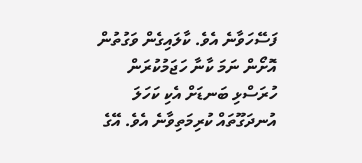ފަސޭހަވާނެ އެވެ. ކާލައިގެން ވަގުތުން އޮށޯން ނަމަ ކާނާ ހަޖަމުކުރަން ހުރަސްޅި ބަނޑަށް އެކި ކަހަލަ އުނދަގޫތައް ކުރިމަތިވާނެ އެވެ. އޭގެ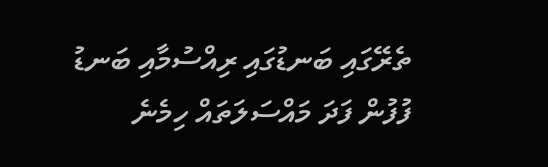ތެރޭގައި ބަނޑުގައި ރިއްސުމާއި ބަނޑު ފުފުން ފަދަ މައްސަލަތައް ހިމެނެ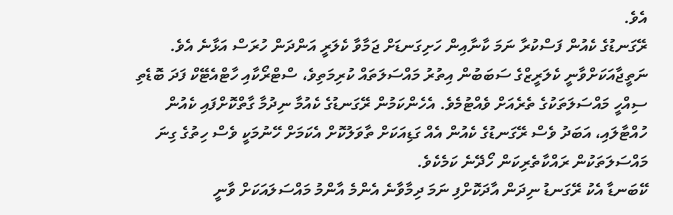އެވެ.
ރޭގަނޑުގެ ކެއުން ފަސްކުރާ ނަމަ ކާނާއިން ހަށިގަނޑަށް ޖަމާވާ ކެލަރީ އަންދަން ހުރަސް އަޅާނެ އެވެ. ނަތީޖާއަކަށްވާނީ ކެލަރީޒްގެ ސަބަބުން އިތުރު މައްސަލަތައް ކުރިމަތިވެ، ސްޓްރޯކާއި ހާޓްއެޓޭކް ފަދަ ބޮޑެތި ސިއްހީ މައްސަލަތަކުގެ ތެރެއަށް ވެއްޓުމެވެ. އެހެންކަމުން ރޭގަނޑުގެ ކެއުމާ ނިދުމާ ގާތްކޮށްފައި ކެއުން ހުއްޓާލައި، އަބަދު ވެސް ރޭގަނޑުގެ ކެއުން އެއް ގަޑިއަކަށް ތާވަލުކޮށް އެކަމަށް ހޭނުމަކީ ވެސް ހިތުގެ ގިނަ މައްސަލަތަކުން ރައްކާތެރިކަން ހޯދޭނެ ކަމެކެވެ.
ކޭބަނޑާ އެކު ރޭގަނޑު ނިދަން އާދަކޮށްފި ނަމަ ދިމާވާނެ އެންމެ އާންމު މައްސަލައަކަށް ވާނީ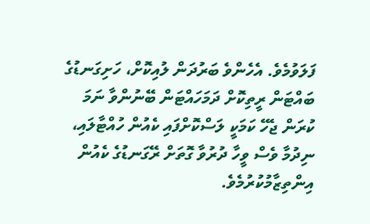ފަލަވުމެވެ. އެހެންވެ ބަރުދަން ލުއިކޮށް، ހަށިގަނޑުގެ ބައްޓަން ރީތިކޮށް ދަމަހައްޓަން ބޭނުންވާ ނަމަ ކުރަން ޖެހޭ ކަމަކީ ލަސްކޮށްފައި ކެއުން ހުއްޓާލައި، ނިދުމާ ވެސް ވީހާ ދުރުވާ ގޮތަށް ރޭގަނޑުގެ ކެއުން އިންތިޒާމުކުރުމެވެ.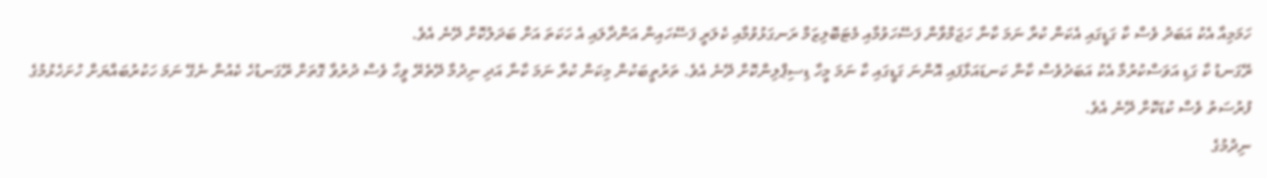ހަމަމިއާ އެކު އަބަދު ވެސް ކާ ގަޑީގައި އެކަން ކުރާ ނަމަ ކާނާ ހަޖަމްވާން ފަސޭހަވުމާއި މެޓަބޮލިޒަމް ރަނގަޅުވުމާއި ކެލަރީ ފަސޭހައިން އަންދާލައި އެ ހަކަތަ އަށް ބަދަލުކޮށް ދޭނެ އެވެ.
ރޭގަނޑު ކާ ގަޑި އަވަސްކުރުމާ އެކު އަބަދުވެސް ކާން ކަނޑައަޅާފައި އޮންނަ ގަޑީގައި ކާ ނަމަ މީހާ ޑިސިޕްލިންކޮށް ދޭނެ އެވެ. ތަރުތީބަކުން މިކަން ކުރާ ނަމަ ކާނާ އަދި ނިދުމާ ދޭތެރޭ ވީހާ ވެސް ދުރުވާ ގޮތަށް ރޭގަނޑުހެ ކެއުން ނެގޭ ނަމަ ހަކުރުބައްޔަށް ހުށަހެޅުމުގެ ފުރުސަތު ވެސް ކުޑަކޮށް ދޭނެ އެވެ.
ނިދުމުގެ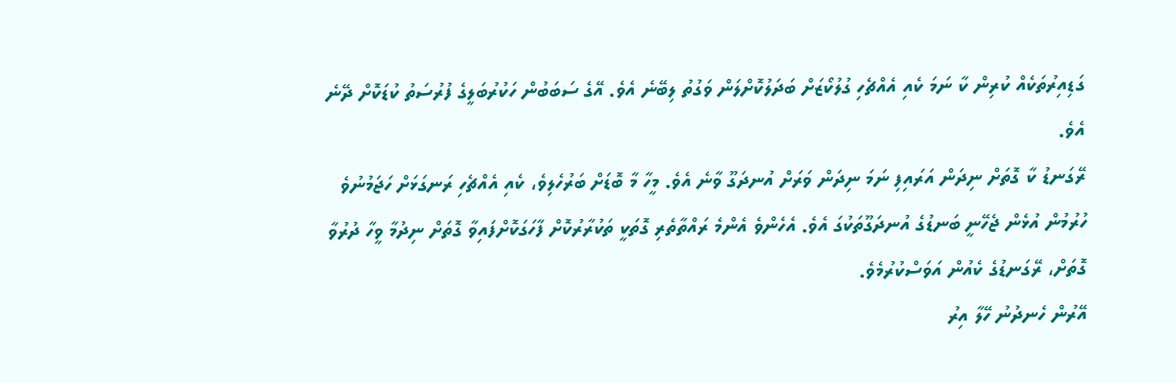ގަޑިއިރުތަކެއް ކުރިން ކާ ނަމަ ކެއި އެއްޗެހި ގުލުކޯޒަށް ބަދަލުކޮށްލަން ވަގުތު ލިބޭނެ އެވެ. އޭގެ ސަބަބުން ހަކުރުބަލީގެ ފުރުސަތު ކުޑަކޮށް ދޭނެ އެވެ.
ރޭގަނޑު ކާ ގޮތަށް ނިދަން އަރައިފި ނަމަ ނިދަން ވަރަށް އުނދަގޫ ވާނެ އެވެ. މީހާ މާ ބޮޑަށް ބަރުހެލިވެ، ކެއި އެއްޗެހި ރަނގަޅަށް ހަޖަމުނުވެ ހުރުމުން އުޅެން ޖެހޭނީ ބަނޑުގެ އުނދަގޫތަކުގަ އެވެ. އެހެންވެ އެންމެ ރައްތާތެރި ގޮތަކީ ތަކުރާރުކޮށް ފާހަގަކޮށްފައިވާ ގޮތަށް ނިދުމާ ވީހާ ދުރުވާ ގޮތަށް، ރޭގަނޑުގެ ކެއުން އަވަސްކުރުމެވެ.
އޭރުން ހެނދުނު ހޭލާ އިރު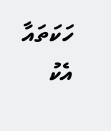ހަކަތައާ އެކު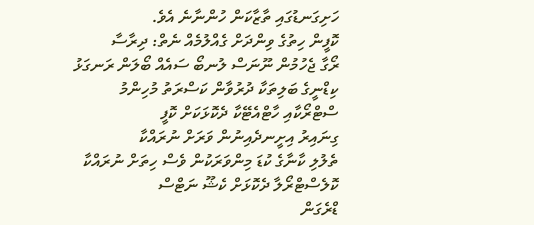ހަށިގަނޑުގައި ތާޒާކަން ހުންނާނެ އެވެ.
ކޮފީން ހިތުގެ ވިންދަށް ގެއްލުމެއް ނެތް: ދިރާސާ
ރޯގާ ޖެހުމުން ނޫނަސް ލުނބޯ ސައެއް ބޯލަން ރަނގަޅު
ކިޑްނީގެ ބަލިތަކާ ދުރުވާން ކަސްރަތު މުހިންމު
ސްޓްރޯކާއި ހާޓްއެޓޭކާ ދެކޮޅަކަށް ކޮފީ
ގިނައިރު އިށީނދެއިނުން ވަރަށް ނުރައްކާ
ތެލުލި ކާނާގެ ކުޑަ މިންވަރަކުން ވެސް ހިތަށް ނުރައްކާ
ކޮލެސްޓްރޯލާ ދެކޮޅަށް ކެޝޫ ނަޓްސް
ޑްރެގަން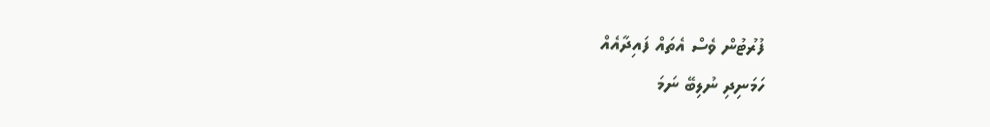ފުރުޓުން ވެސް އެތައް ފައިދާއެއް
ހަމަނިދި ނުލިބޭ ނަމަ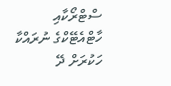ސްޓްރޯކާއި ހާޓްއެޓޭކްގެ ނުރައްކާ
ހަކުރަށް ދޭ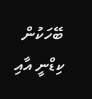ބޭހަކުން ކިޑްނީ އާއި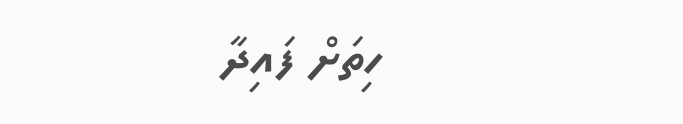ހިތަށް ފައިދާ